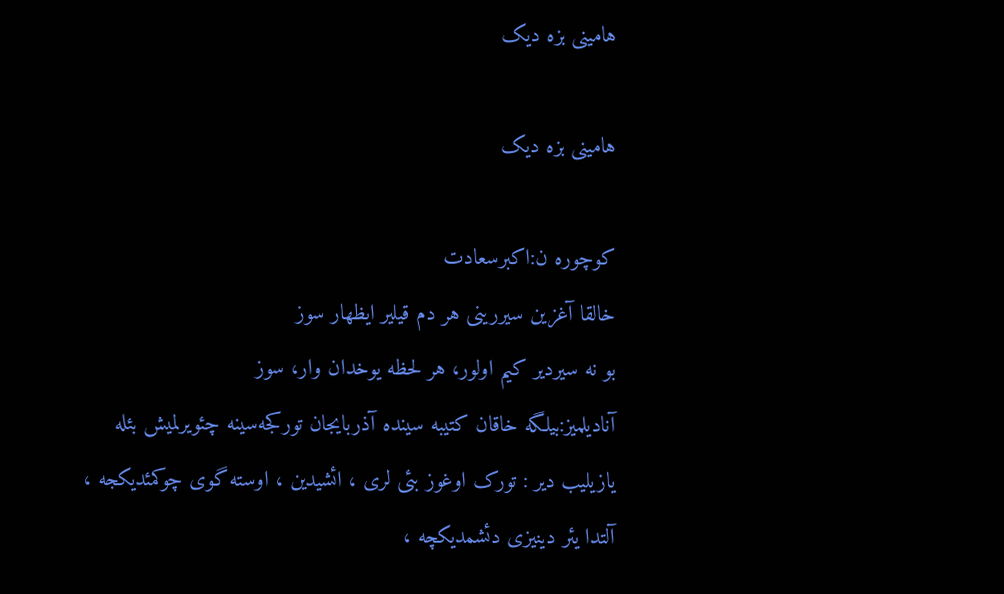هامینی بزه دیک

هامینی بزه دیک

کوچوره ن:اکبرسعادت
خالقا آغزین سیررینی هر دم قیلیر ایظهار سوز
بو نه سیردیر کیم اولور، هر لحظه یوخدان وار، سوز
آنادیلمیز:بیلگه خاقان کتیبه سینده آذربایجان تورکجه‌سینه چئویرلمیش بئله یازیلیب دیر : تورک اوغوز بئی لری ، ائشیدین ، اوسته گوی چوکمئدیکجه ، آلتدا یئر دینیزی دئشمدیکچه ،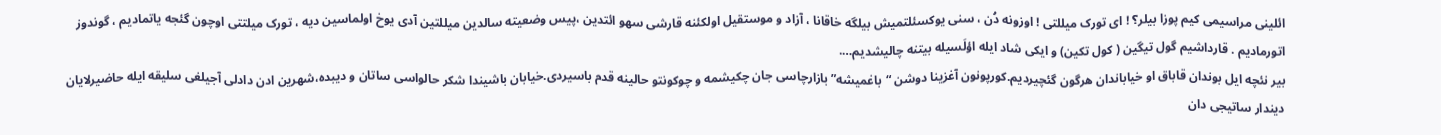ائلینی مراسیمی کیم پوزا بیلر؟ ! ای تورک میللتی ! اوزونه دُن ، سنی یوکسئلتمیش بیلگه خاقانا ، آزاد و موستقیل اولکئنه قارشی سهو ائتدین ،پیس وضعیته سالدین میللتین آدی یوخ اولماسین دیه ، تورک میلتتی اوچون گئجه یاتمادیم ، گوندوز اتورمادیم . قارداشیم گول تیگین ( کول تکین) و ایکی شاد ایله اؤلَسیله بیتنه چالیشدیم….
بیر نئچه ایل بوندان قاباق او خیاباندان هرگون گئچیردیم.کورپونون آغزینا دوشن “باغمیشه” بازارچاسی جان چکیشمه و چوکونتو حالینه قدم باسیردی.خیابان باشیندا شکر حالواسی ساتان و دیبده،شهرین ادن دادلی آجیلغی سلیقه ایله حاضیرلایان دیندار ساتیجی دان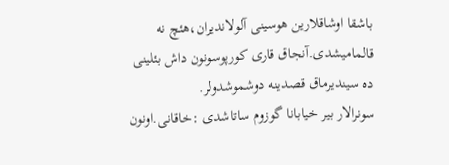باشقا اوشاقلارین هوسینی آلولاندیران،هئچ نه قالمامیشدی.آنجاق قاری کورپوسونون داش بئلینی ده سیندیرماق قصدینه دوشموشدولر.
سونرالار بیر خیابانا گوزوم ساتاشدی :خاقانی.اونون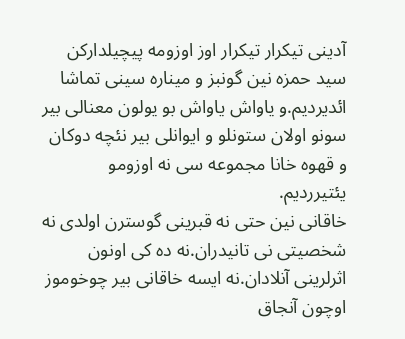آدینی تیکرار تیکرار اوز اوزومه پیچیلدارکن سید حمزه نین گونبز و میناره سینی تماشا ائدیردیم.و یاواش یاواش بو یولون معنالی بیر سونو اولان ستونلو و ایوانلی بیر نئچه دوکان و قهوه خانا مجموعه سی نه اوزومو یئتیرردیم.
خاقانی نین حتی نه قبرینی گوسترن اولدی نه شخصیتی نی تانیدران.نه ده کی اونون اثرلرینی آنلادان.نه ایسه خاقانی بیر چوخوموز اوچون آنجاق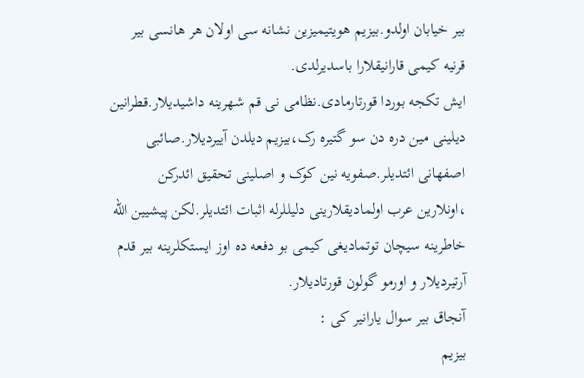بیر خیابان اولدو.بیزیم هویتیمیزین نشانه سی اولان هر هانسی بیر قرنیه کیمی قارانیقلارا باسدیرلدی.
ایش تکجه بوردا قورتارمادی.نظامی نی قم شهرینه داشیدیلار.قطرانین دیلینی مین دره دن سو گتیره رک،بیزیم دیلدن آییردیلار.صائبی اصفهانی ائتدیلر.صفویه نین کوک و اصلینی تحقیق ائدرکن ،اونلارین عرب اولمادیقلارینی دلیللرله اثبات ائتدیلر.لکن پیشیین الله خاطرینه سیچان توتمادیغی کیمی بو دفعه ده اوز ایستکلرینه بیر قدم آرتیردیلار و اورمو گولون قورتادیلار.
آنجاق بیر سوال یارانیر کی :
بیزیم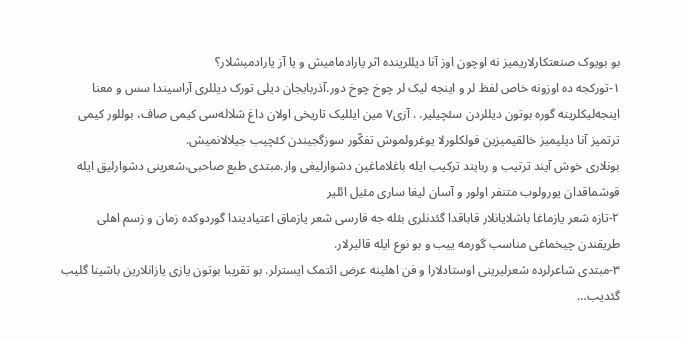بو بویوک صنعتکارلاریمیز نه اوچون اوز آنا دیللرینده اثر یارادمامیش و یا آز یارادمیشلار؟
۱-تورکجه ده اوزونه خاص لفظ لر و اینجه لیک لر چوخ چوخ دور.آذربایجان دیلی تورک دیللری آراسیندا سس و معنا اینجه‌لیکلرینه گوره بوتون دیللردن سئچیلیر. . آزی۷ مین ایللیک تاریخی اولان داغ شلاله‌سی کیمی صاف، بوللور کیمی ترتمیز آنا دیلیمیز خالقیمیزین فولکلورلا یوغرولموش تفکّور سوزگجیندن کئچیب جیلالانمیش.
بونلاری خوش آیند ترتیب و ربایند ترکیب ایله باغلاماغین دشوارلیغی وار.مبتدی طبع صاحبی،شعرینی دشوارلیق ایله قوشماقدان یورولوب متنفر اولور و آسان لیغا ساری مئیل ائلیر
۲-تازه شعر یازماغا باشلایانلار قاباقدا گئدنلری بئله جه فارسی شعر یازماق اعتیادیندا گوردوکده زمان و زسم اهلی طریقندن چیخماغی مناسب گورمه ییب و بو نوع ایله قالیرلار.
۳-مبتدی شاعرلرده شعرلیرینی اوستادلارا و فن اهلینه عرض ائتمک ایسترلر. بو تقریبا بوتون یازی یازانلارین باشینا گلیب گئدیب…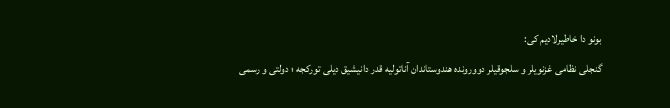بونو دا خاطیرلادیم کی:
گنجلی نظامی غزنویلر و سلجوقیلر دوورونده هندوستاندان آناتولیه قدر دانیشیق دیلی تورکجه ؛ دولتی و رسمی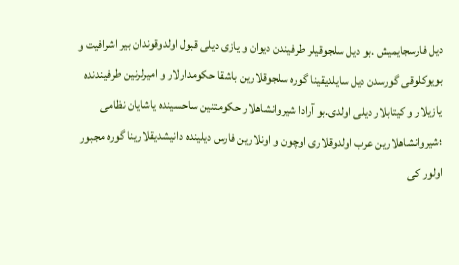دیل فارسجایمیش .بو دیل سلجوقیلر طرفیندن دیوان و یازی دیلی قبول اولدوقوندان بیر اشرافیت و بویوکلوقی گورسدن دیل سایلدیقینا گوره سلجوقلارین باشقا حکومدارلار و امیرلرنین طرفیندنده یازیلار و کیتابلار دیلی اولدی.بو آرادا شیروانشاهلار حکومتنین ساحسینده یاشایان نظامی ؛شیروانشاهلارین عرب اولدوقلاری اوچون و اونلارین فارس دیلینده دانیشدیقلارینا گوره مجبور اولور کی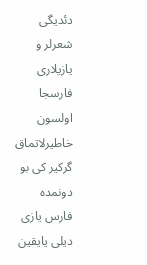دئدیگی شعرلر و یازیلاری فارسجا اولسون خاطیرلاتماق گرکیر کی بو دونمده فارس یازی دیلی یایقین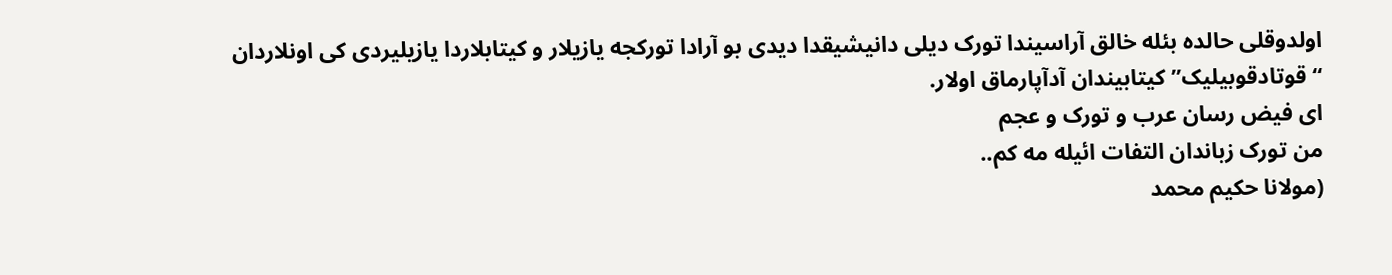اولدوقلی حالده بئله خالق آراسیندا تورک دیلی دانیشیقدا دیدی بو آرادا تورکجه یازیلار و کیتابلاردا یازیلیردی کی اونلاردان “قوتادقوبیلیک”کیتابیندان آدآپارماق اولار.
ای فیض رسان عرب و تورک و عجم
من تورک زباندان التفات ائیله مه کم..
(مولانا حکیم محمد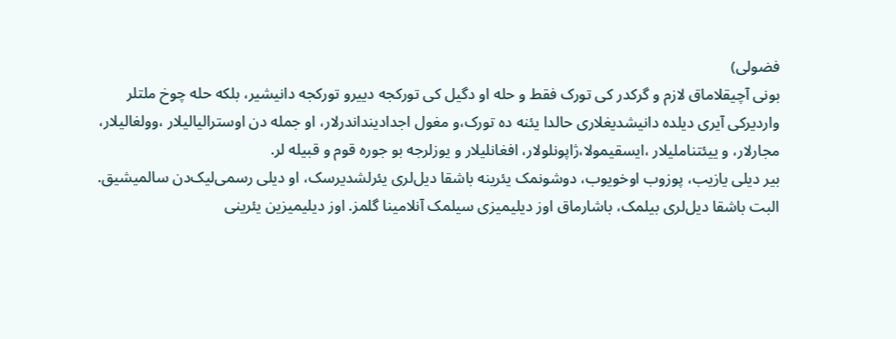فضولی)
بونی آچیقلاماق لازم و گرکدر کی تورک فقط و حله او دگیل کی تورکجه دییرو تورکجه دانیشیر، بلکه حله چوخ ملتلر واردیرکی آیری دیلده دانیشدیغلاری حالدا یئنه ده تورک،و مغول اجدادینداندرلار، او جمله دن اوسترالیالیلار ،وولغالیلار، مجارلار، و ییئتناملیلار ،ایسقیمولا،ژاپونلولار، افغانلیلار و یوزلرجه بو جوره قوم و قبیله لر.
بیر دیلی یازیب، پوزوب اوخویوب، دوشونمک یئرینه باشقا دیل‌لری یئرلشدیرسک، او دیلی رسمی‌لیک‌دن سالمیشیق. البت باشقا دیل‌لری بیلمک، باشارماق اوز دیلیمیزی سیلمک آنلامینا گلمز. اوز دیلیمیزین یئرینی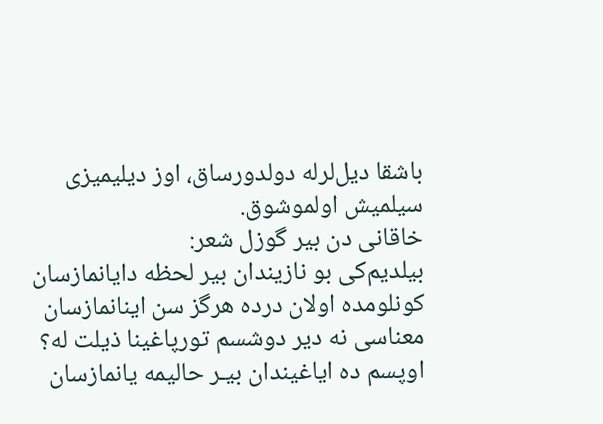باشقا دیل‌لرله دولدورساق، اوز دیلیمیزی سیلمیش اولموشوق.
خاقانی دن بیر گوزل شعر:
بیلدیم‌کی‌ بو نازیندان‌ بیر لحظه‌ دایانمازسان‌
کونلومده‌ اولان‌ درده‌ هرگز سن‌ اینانمازسان‌
معناسی‌ نه دیر دوشسم‌ تورپاغینا ذیلت‌ له‌؟
اوپسم‌ ده ‌ایاغیندان‌ بیـر حالیمه‌ یانمازسان‌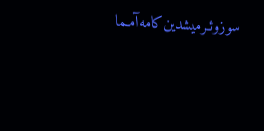سوزوئـرمیشدین‌کامه‌آمـما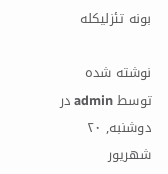بونه ‌تئزلیکله

نوشته شده توسط admin در دوشنبه, ۲۰ شهریور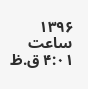۱۳۹۶ ساعت ۴:۰۱ ق.ظ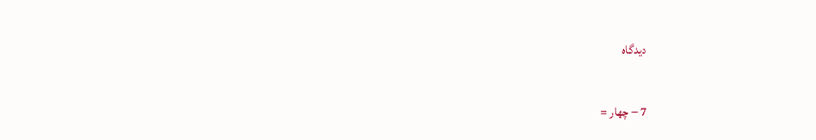دیدگاه


7 − چهار =